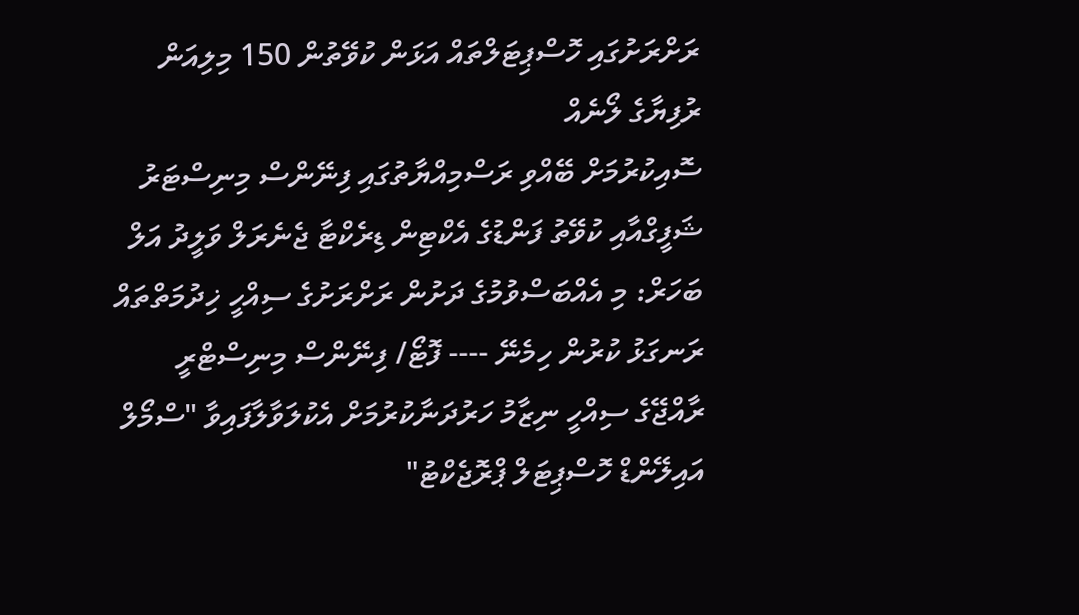ރަށްރަށުގައި ހޮސްޕިޓަލްތައް އަޅަން ކުވޭތުން 150 މިލިއަން ރުފިޔާގެ ލޯނެއް
ސޮއިކުރުމަށް ބޭއްވި ރަސްމިއްޔާތުގައި ފިނޭންސް މިނިސްޓަރު ޝަފީގްއާއި ކުވޭތު ފަންޑުގެ އެކްޓިން ޑިރެކްޓާ ޖެނެރަލް ވަލީދު އަލް ބަހަރް: މި އެއްބަސްވުމުގެ ދަށުން ރަށްރަށުގެ ސިއްހީ ޚިދުމަތްތައް ރަނގަޅު ކުރުން ހިމެނޭ ---- ފޮޓޯ/ ފިނޭންސް މިނިސްޓްރީ
ރާއްޖޭގެ ސިއްހީ ނިޒާމު ހަރުދަނާކުރުމަށް އެކުލަވާލާފައިވާ "ސްމޯލް އައިލޭންޑް ހޮސްޕިޓަލް ޕްރޮޖެކްޓު"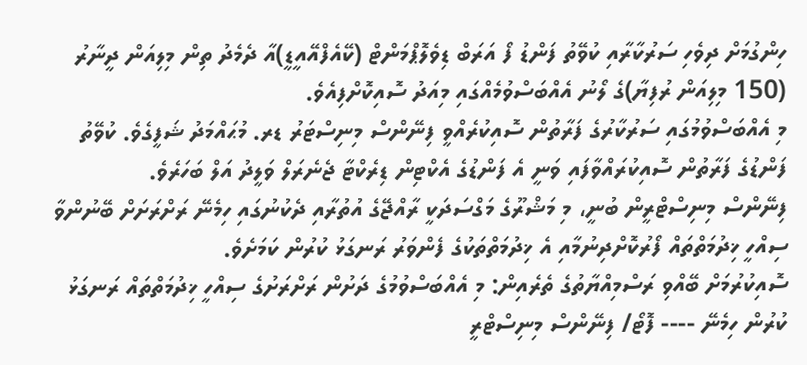ހިންގުމަށް ދިވެހި ސަރުކާރާއި ކުވޭތު ފަންޑު ފޯ އަރަބް ޑިވެލޮޕްމަންޓް (ކޭއެފްއޭއީޑީ)އާ ދެމެދު ތިން މިލިއަން ދީނާރު (150 މިލިއަން ރުފިޔާ)ގެ ލޯނު އެއްބަސްވުމެއްގައި މިއަދު ސޮއިކޮށްފިއެވެ.
މި އެއްބަސްވުމުގައި ސަރުކާރުގެ ފަރާތުން ސޮއިކުރެއްވީ ފިނޭންސް މިނިސްޓަރު ޑރ. މުޙައްމަދު ޝަފީގެވެ. ކުވޭތު ފަންޑުގެ ފަރާތުން ސޮއިކުރައްވާފައި ވަނީ އެ ފަންޑުގެ އެކްޓިން ޑިރެކްޓާ ޖެނެރަލް ވަލީދު އަލް ބަހަރެވެ.
ފިނޭންސް މިނިސްޓްރީން ބުނީ، މި މަޝްރޫގެ މަގްސަދަކީ ރާއްޖޭގެ އުތުރާއި ދެކުނުގައި ހިމެނޭ ރަށްރަށަށް ބޭނުންވާ ސިއްހީ ޚިދުމަތްތައް ފޯރުކޮށްދިނުމާއި އެ ޚިދުމަތްތަކުގެ ފެންވަރު ރަނގަޅު ކުރުން ކަމަށެވެ.
ސޮއިކުރުމަށް ބޭއްވި ރަސްމިއްޔާތުގެ ތެރެއިން: މި އެއްބަސްވުމުގެ ދަށުން ރަށްރަށުގެ ސިއްހީ ޚިދުމަތްތައް ރަނގަޅު ކުރުން ހިމެނޭ ---- ފޮޓޯ/ ފިނޭންސް މިނިސްޓްރީ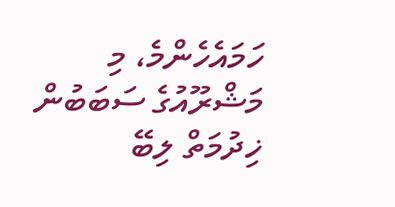ހަމައެހެންމެ، މި މަޝްރޫއުގެ ސަބަބުން ޚިދުމަތް ލިބޭ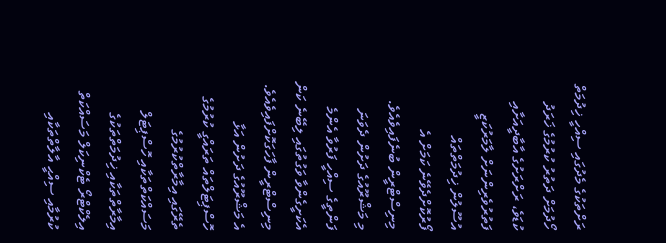ރަށްތަކުގެ މެދުގައި ސިއްހީ ޚިދުމަތް ހޯދުމަށް ދަތުރު ކުރުމުގެ ޚަރަދު ކުޑަވެ، ރަށްރަށުގެ އާބާދީއަށާއި ފަތުރުވެރިންނަށް ލާމަރުކަޒީ އުސޫލުން ޚިދުމަތްތައް ފޯރުކޮށްދެވޭނެ ކަމަށް އެ މިނިސްޓްރީން ބުނެފައިވެއެވެ.
މި މަޝްރޫއުގެ ދަށުން ދެވަނަ ފަންތީގެ ސިއްހީ ފަރުވާ އެންމެ އެކަށީގެންވާ ވަގުތުގައި ލިބޭނެ ކަން މިނިސްޓްރީން ފާހަގަކޮށްފައިވެއެވެ.
އެ މަޝްރޫއުގެ ދަށުން އަޅާ ހޮސްޕިޓަލްތައް ތަރައްގީ ކުރުމުގެ ތެރޭގައި އިމާރާތްކުރުމުގެ މަސައްކަތްތަކާއި ހޮސްޕިޓަލް އިމާރާތްތަކާއި ޚިދުމަތްތަކުގެ އިލެކްޓްރޯ ޓެކްނިކަލް މަސައްކަތް ކުރުމާއި ސިއްޙީ އާލާތްތަކާއި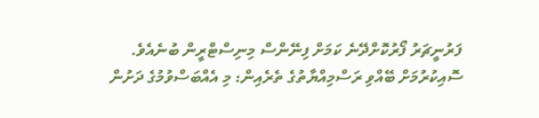ފަރުނީޗަރު ފޯރުކޮށްދޭނެ ކަމަށް ފިނޭންސް މިނިސްޓްރީން ބުނެއެވެ.
ސޮއިކުރުމަށް ބޭއްވި ރަސްމިއްޔާތުގެ ތެރެއިން: މި އެއްބަސްވުމުގެ ދަށުން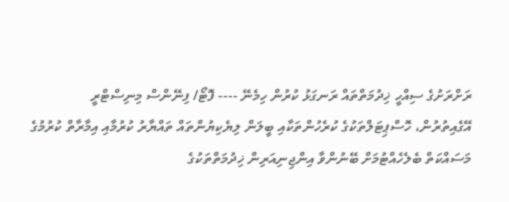ރަށްރަށުގެ ސިއްހީ ޚިދުމަތްތައް ރަނގަޅު ކުރުން ހިމެނޭ ---- ފޮޓޯ/ ފިނޭންސް މިނިސްޓްރީ
އޭގެއިތުރުން، ހޮސްޕިޓަލްތަކުގެ ކުރެހުންތަކާއި ބީލަން ލިޔެކިޔުންތައް ތައްޔާރު ކުރުމާއި އިމާރާތް ކުރުމުގެ މަސައްކަތް ބެލެހެއްޓުމަށް ބޭނުންވާ އިންޖިނިއަރިން ޚިދުމަތްތަކުގެ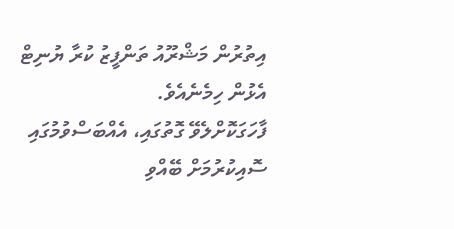އިތުރުން މަޝްރޫއު ތަންފީޒު ކުރާ ޔުނިޓް އެޅުން ހިމެނެއެވެ.
ފާހަގަކޮށްލެވޭ ގޮތުގައި، އެއްބަސްވުމުގައި ސޮއިކުރުމަށް ބޭއްވި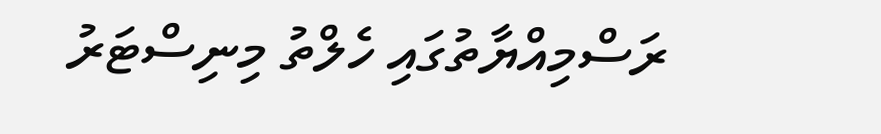ރަސްމިއްޔާތުގައި ހެލްތު މިނިސްޓަރު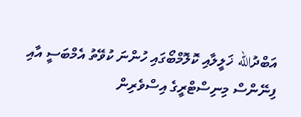އަބްދުالله ޚަލީލާއި ކޮލޮމްބޯގައި ހުންނަ ކުވޭތު އެމްބަސީ އާއި ފިނޭންސް މިނިސްޓްރީގެ އިސްވެރިން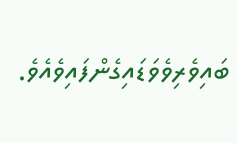ބައިވެރިވެވަޑައިގެންފައިވެއެވެ.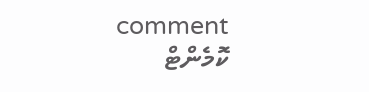comment ކޮމެންޓް